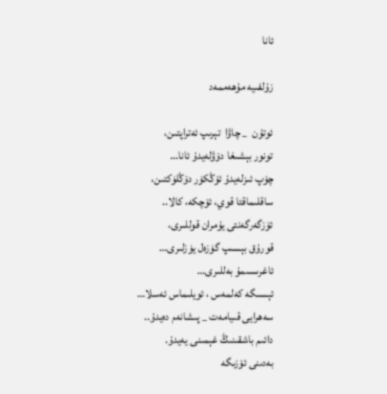ئانا

زۇلفىيە مۇھەممەد

ئوتۇن  _ چاۋا  تېرىپ ئەتراپتىن،
تونور بېشىغا دۆۋلەيدۇ ئانا…
چۆپ ئىزلەيدۇ ئۆڭكۈر دۆڭلۈكتىن،
ساقلىماقتا قوي، ئۆچكە، كالا..
ئۆزگەرگەنتى يۇمران قوللىرى،
قورۇق بېسىپ گۈزەل يۈزلىرى…
ئاغرىسىمۇ بەللىرى…
ئېسىگە كەلمەس ، ئويلىماس ئەسلا…
سەھرايى قىيامەت _ پىشانەم دەيدۇ..
دائىم باشقىنىڭ غېمىنى يەيدۇ.
بەدىنى ئۆزىگە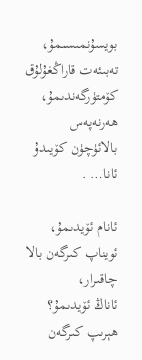بويسۇنمىسىمۇ،
تەبىئەت قاراڭغۇلۇق كۆمتۈرگەندىمۇ،
ھەرنەپەس  بالائۈچۈن كۆيىدۇ ئانا… .

ئانام ئۆيدىمۇ،
ئويناپ كىرگەن بالا چاقىرار،
ئاناڭ ئۆيدىمۇ؟
ھېرىپ كىرگەن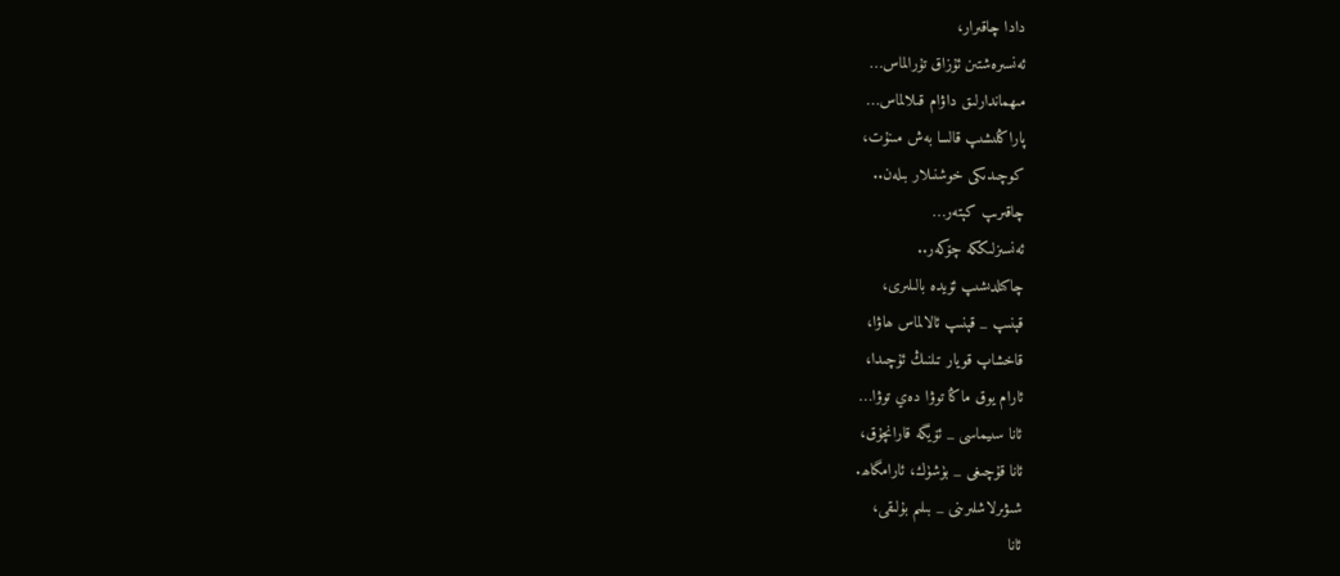دادا چاقىرار،
ئەنسىرەشتىن ئۇزاق تۇرالماس…
مىھماندارلىق داۋام قىلالماس…
پاراڭلىشىپ قالسا بەش مىنۇت،
كوچىدىكى خوشنىلار بىلەن..
چاقىرىپ كېتەر…
ئەنسىزلىككە چۆكەر..
چاكىلدىشىپ ئۆيدە بالىلىرى،
قېنىپ _ قېنىپ ئالالماس ھاۋا،
قاخشاپ قويار تىلنىڭ ئۇچىدا،
ئارام يوق ماڭا توۋا دەي توۋا…
ئانا سىيماسى _ ئۆيگە قارانچۇق،
ئانا قۇچىغى _ بۈشۈك، ئارامگاھ.
شىۋىرلاشلىرىنى _ بىلىم بۇلىقى،
ئانا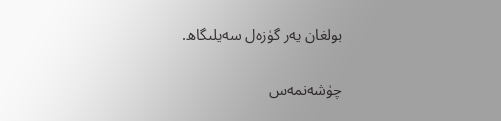بولغان يەر گۈزەل سەيلىگاھ.

چۈشەنمەس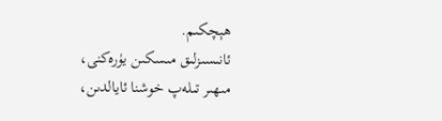ھېچكىم.
ئانىسىزلىق مىسكىن يۈرەكنى،
مىھىر تىلەپ خوشنا ئايالدىن،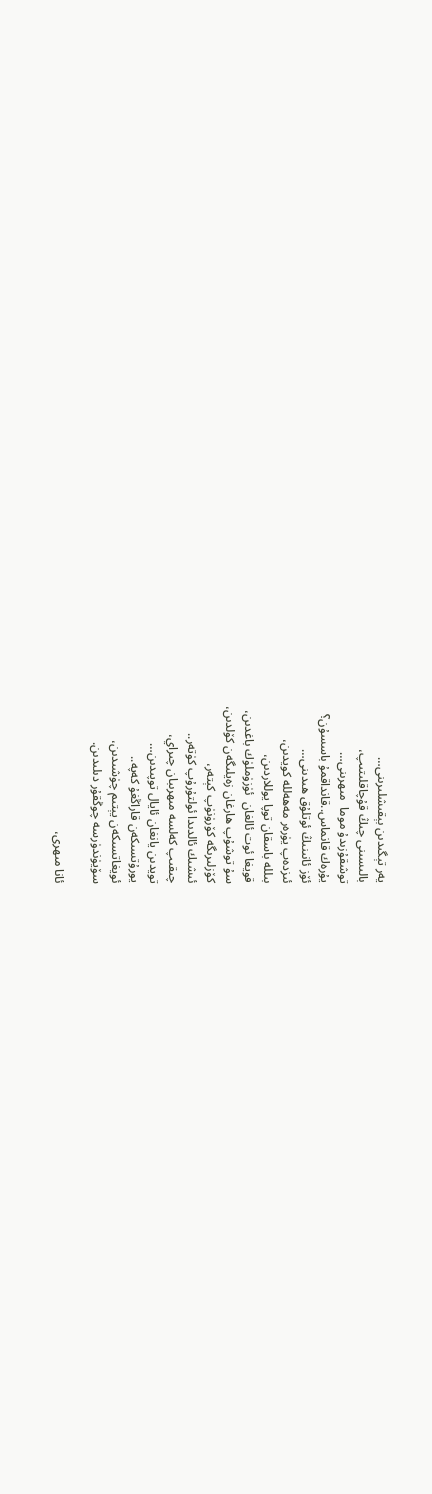يەر تېگىدىن بېقىشلىرىنى…
بالىسىنى چىڭ قۇچاقلىتىپ،
توشقۇزىدۇ موما  مىھرىنى…
يۇرەك قانماس..قانداقمۇ باسسۇن؟
ئۆز ئانىنىڭ ئوتلۇق ھىدىنى…
ئىزدەپ يۈرەر مەھەللە كويدىن،
بىللە باسقان توپا يوللاردىن،
قويغا ئوت ئالغان  ئۈزۈملۈك باغدىن،
سۇ توشۇپ ھارغان زەيلىگەن كۆلدىن،
كۆزلىرىگە كۆرۈنۈپ كېتەر،
ئىشىك ئالدىدا ئولتۇرۇپ كۈتەر..
چىقىپ كەلسە مىھرىبان چىراي،
تويدىن يانغان ئايال توپىدىن…
يورۇتسىكەن قاراڭغۇ كەپە..
ئويغاتسىكەن يېتىم چۈشىدىن،
سۆيۈندۈرسە چوڭقۇر دىلىدىن.

ئانا مىھرى،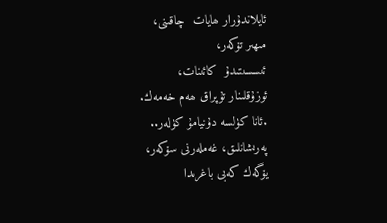ئايلاندۇرار ھايات  چاقىنى،
مىھىر تۆكەر،
ئىسسىتىدۇ  كائىنات،
ئوزۇقلىنار تۇپراق ھەم خەمەك.
.ئانا كۈلسە دۇنيامۇ كۈلەر..
پەرىشانلىق، غەملەرنى سۆكەر،
يۆگەك كەبى باغرىدا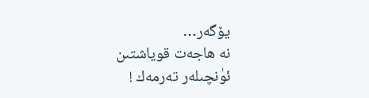يۆگەر…
نە ھاجەت قوياشتىن ئۈنچىلەر تەرمەك !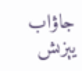جاۋاب يېزىش